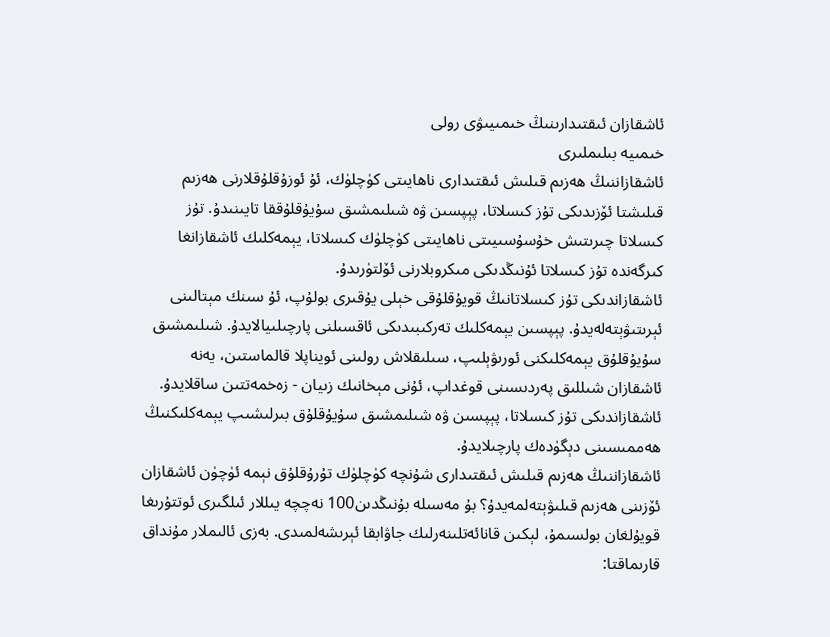ئاشقازان ئىقتىدارىنىڭ خىمىيىۋى رولى
خىمىيە بىلىملىرى
ئاشقازاننىڭ ھەزىم قىلىش ئىقتىدارى ناھايىتى كۈچلۈك، ئۇ ئوزۇقلۇقلارنى ھەزىم قىلىشتا ئۆزىدىكى تۇز كىسلاتا، پېپسىن ۋە شىلىمشىق سۇيۇقلۇققا تايىنىدۇ. تۇز كىسلاتا چىرىتىش خۇسۇسىيىتى ناھايىتى كۈچلۈك كىسلاتا، يېمەكلىك ئاشقازانغا كىرگەندە تۇز كىسلاتا ئۇنىڭدىكى مىكروبلارنى ئۆلتۈرىدۇ.
ئاشقازاندىكى تۇز كىسلاتانىڭ قويۇقلۇقى خېلى يۇقىرى بولۇپ، ئۇ سىنك مېتالىنى ئېرىتىۋېتەلەيدۇ. پېپسىن يېمەكلىك تەركىبىدىكى ئاقسىلنى پارچىلىيالايدۇ. شىلىمشىق سۇيۇقلۇق يېمەكلىكنى ئورىۋېلىپ، سىلىقلاش رولىنى ئويناپلا قالماستىن، يەنە ئاشقازان شىللىق پەردىسىنى قوغداپ، ئۇنى مېخانىك زىيان - زەخمەتتىن ساقلايدۇ. ئاشقازاندىكى تۇز كىسلاتا، پېپسىن ۋە شىلىمشىق سۇيۇقلۇق بىرلىشىپ يېمەكلىكنىڭ ھەممىسىنى دېگۈدەك پارچىلايدۇ.
ئاشقازاننىڭ ھەزىم قىلىش ئىقتىدارى شۇنچە كۈچلۈك تۇرۇقلۇق نېمە ئۈچۈن ئاشقازان ئۆزىنى ھەزىم قىلىۋېتەلمەيدۇ؟ بۇ مەسىلە بۇنىڭدىن100 نەچچە يىللار ئىلگىرى ئوتتۇرىغا قويۇلغان بولسىمۇ، لېكىن قانائەتلىنەرلىك جاۋابقا ئېرىشەلمىدى. بەزى ئالىملار مۇنداق قارىماقتا: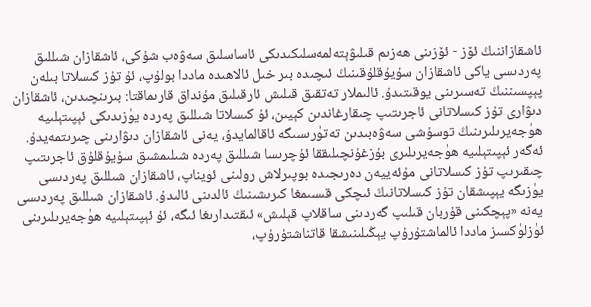ئاشقازاننىڭ ئۆز - ئۆزىنى ھەزىم قىلىۋېتەلمەسلىكىدىكى ئاساسلىق سەۋەب شۇكى، ئاشقازان شىللىق پەردىسى ياكى ئاشقازان سۇيۇقلۇقىنىڭ ئىچىدە بىر خىل ئالاھىدە ماددا بولۇپ، ئۇ تۇز كىسلاتا بىلەن پېپسىننىڭ تەسىرىنى يوقىتىدۇ. ئالىملار تەتقىق قىلىش ئارقىلىق مۇنداق قارىماقتا: بىرىنچىدىن، ئاشقازان دىۋارى تۇز كىسلاتانى ئاجرىتىپ چىقارغاندىن كېيىن، ئۇ كىسلاتا شىللىق پەردە يۈزىدىكى ئېپىتېلىيە ھۈجەيرىلىرىنىڭ توسۇشى سەۋەبىدىن تەتۈرىسىگە ئاقالمايدۇ، يەنى ئاشقازان دىۋارىنى چىرىتمەيدۇ. ئەگەر ئېپىتېلىيە ھۈجەيرىلىرى بۇزغۇنچىلىققا ئۇچرىسا شىللىق پەردە شىلىمشىق سۇيۇقلۇق ئاجرىتىپ چىقىرىپ تۇز كىسلاتانى مۇئەييەن دەرىجىدە بوپىرلاش رولىنى ئويناپ، ئاشقازان شىللىق پەردىسى يۈزىگە يېپىشقان تۇز كىسلاتانىڭ ئىچكى قىسىمغا كىرىشىنىڭ ئالدىنى ئالىدۇ. ئاشقازان شىللىق پەردىسى يەنە «پېچكىنى قۇربان قىلىپ گەردىنى ساقلاپ قېلىش» ئىقتىدارىغا ئىگە، ئۇ ئېپىتېلىيە ھۈجەيرىلىرىنى ئۈزلۈكسىز ماددا ئالماشتۇرۇپ يېڭىلىنىشقا قاتناشتۇرۇپ،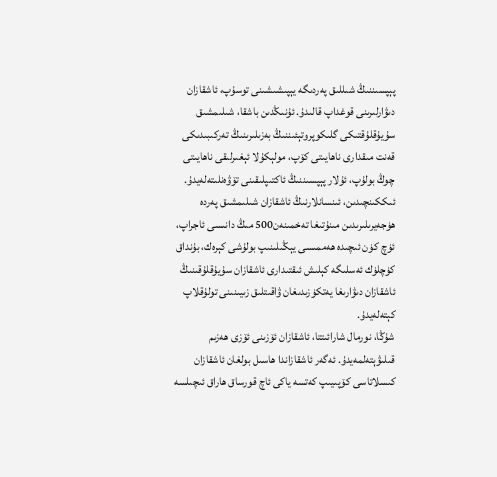پېپسىننىڭ شىللىق پەردىگە يېپىشىشىنى توسۇپ، ئاشقازان دىۋارلىرىنى قوغداپ قالىدۇ. ئۇنىڭدىن باشقا، شىلىمشىق سۇيۇقلۇقتىكى گلىكوپروتېئىننىڭ بەزىلىرىنىڭ تەركىبىدىكى قەنت مىقدارى ناھايىتى كۆپ، مولېكۇلا ئېغىرلىقى ناھايىتى چوڭ بولۇپ، ئۇلار پېپسىننىڭ ئاكتىپلىقىنى تۆۋەنلىتەلەيدۇ.
ئىككىنچىدىن، ئىنسانلارنىڭ ئاشقازان شىلىمشىق پەردە ھۈجەيرىلىرىدىن مىنۇتىغا تەخمىنەن500 مىڭ دانىسى ئاجراپ، ئۈچ كۈن ئىچىدە ھەممىسى يېڭىلىنىپ بولۇشى كېرەك، بۇنداق كۈچلۈك ئەسلىگە كېلىش ئىقتىدارى ئاشقازان سۇيۇقلۇقىنىڭ ئاشقازان دىۋارىغا يەتكۈزىدىغان ۋاقىتلىق زىيىنىنى تولۇقلاپ كېتەلەيدۇ.
شۇڭا، نورمال شارائىتتا، ئاشقازان ئۆزىنى ئۆزى ھەزىم قىلىۋېتەلمەيدۇ. ئەگەر ئاشقازاندا ھاسىل بولغان ئاشقازان كىسلاتاسى كۆپىيىپ كەتسە ياكى ئاچ قورساق ھاراق ئىچىلسە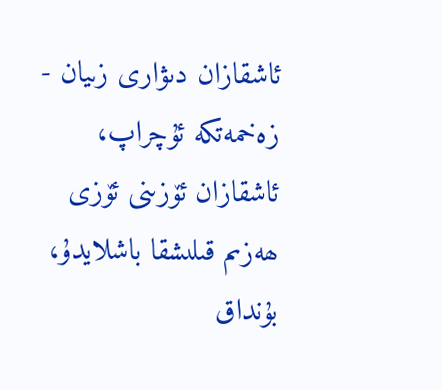ئاشقازان دىۋارى زىيان - زەخمەتكە ئۇچراپ، ئاشقازان ئۆزىنى ئۆزى ھەزىم قىلىشقا باشلايدۇ، بۇنداق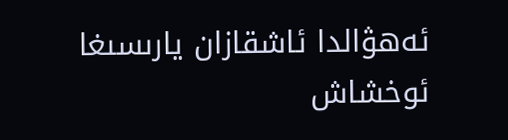ئەھۋالدا ئاشقازان يارىسىغا ئوخشاش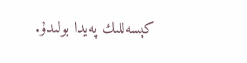كېسەللىك پەيدا بولىدۇ.